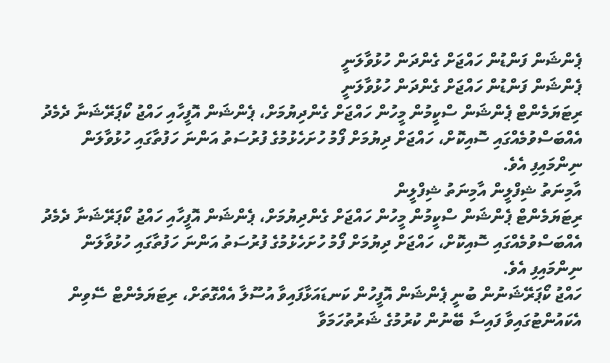ޕެންޝަން ފަންޑުން ހައްޖަށް ގެންދަން ހުޅުވާލަނީ
ޕެންޝަން ފަންޑުން ހައްޖަށް ގެންދަން ހުޅުވާލަނީ
ރިޓަޔަމެންޓް ޕެންޝަން ސްކީމުން މީހުން ހައްޖަށް ގެންދިޔުމަށް، ޕެންޝަން އޮފީހާއި ހައްޖު ކޯޕަރޭޝަނާ ދެމެދު އެއްބަސްވުމެއްގައި ސޮއިކޮށް، ހައްޖަށް ދިޔުމަށް ފޯމު ހުށަހެޅުމުގެ ފުރުސަތު އަންނަ ހަފުތާގައި ހުޅުވާލަން ނިންމައިފި އެވެ.
އާމިނަތު ޝިފްލީން އާމިނަތު ޝިފްލީން
ރިޓަޔަމެންޓް ޕެންޝަން ސްކީމުން މީހުން ހައްޖަށް ގެންދިޔުމަށް، ޕެންޝަން އޮފީހާއި ހައްޖު ކޯޕަރޭޝަނާ ދެމެދު އެއްބަސްވުމެއްގައި ސޮއިކޮށް، ހައްޖަށް ދިޔުމަށް ފޯމު ހުށަހެޅުމުގެ ފުރުސަތު އަންނަ ހަފުތާގައި ހުޅުވާލަން ނިންމައިފި އެވެ.
ހައްޖު ކޯޕަރޭޝަނުން ބުނީ ޕެންޝަން އޮފީހުން ކަނޑައަޅާފައިވާ އުސޫލާ އެއްގޮތަށް، ރިޓަޔަމެންޓް ސޭވިން އެކައުންޓުގައިވާ ފައިސާ ބޭނުން ކުރުމުގެ ޝަރުތުހަމަވާ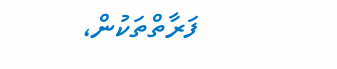ފަރާތްތަކުން،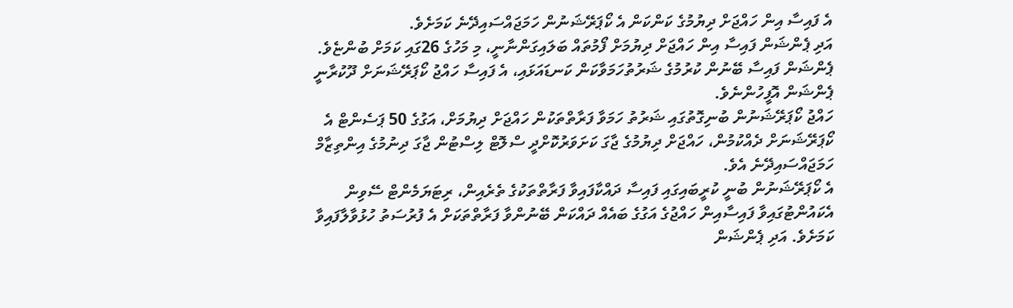އެ ފައިސާ އިން ހައްޖަށް ދިޔުމުގެ ކަންކަން އެ ކޯޕަރޭޝަނުން ހަމަޖައްސައިދޭނެ ކަމަށެވެ.
އަދި ޕެންޝަން ފައިސާ އިން ހައްޖަށް ދިޔުމަށް ފޯމުތައް ބަލައިގަންނާނީ، މި މަހުގެ 26ގައި ކަމަށް ބުންޏެވެ.
ޕެންޝަން ފައިސާ ބޭނުން ކުރުމުގެ ޝަރުތުހަމަވާކަން ކަނޑައަޅައި، އެ ފައިސާ ހައްޖު ކޯޕަރޭޝަނަށް ދޫކުރާނީ ޕެންޝަން އޮފީހުންނެވެ.
ހައްޖު ކޯޕަރޭޝަނުން ބުނިގޮތުގައި ޝަރުތު ހަމަވާ ފަރާތްތަކުން ހައްޖަށް ދިޔުމަށް، އަގުގެ 50 ޕަސެންޓް އެ ކޯޕަރޭޝަނަށް ދެއްކުމުން، ހައްޖަށް ދިޔުމުގެ ޖާގަ ކަށަވަރުކޮށްދީ ސްލޮޓް ލިސްޓުން ޖާގަ ދިނުމުގެ އިންތިޒާމް ހަމަޖައްސައިދޭނެ އެވެ.
އެ ކޯޕަރޭޝަނުން ބުނީ ކުރީބައިގައި ފައިސާ ދައްކާފައިވާ ފަރާތްތަކުގެ ތެރެއިން، ރިޓަޔަމެންޓް ސޭވިން އެކައުންޓުގައިވާ ފައިސާއިން ހައްޖުގެ އަގުގެ ބައެއް ދައްކަން ބޭނުންވާ ފަރާތްތަކަށް އެ ފުރުސަތު ހުޅުވާލާފައިވާ ކަމަށެވެ. އަދި ޕެންޝަން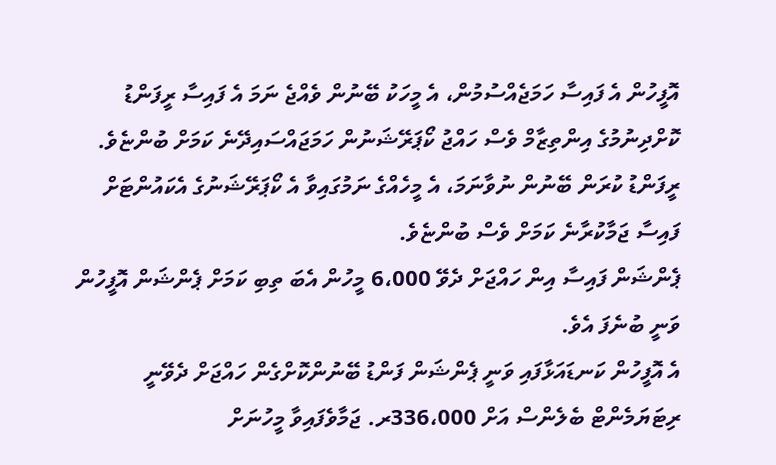އޮފީހުން އެ ފައިސާ ހަމަޖެއްސުމުން، އެ މީހަކު ބޭނުން ވެއްޖެ ނަމަ އެ ފައިސާ ރީފަންޑު ކޮށްދިނުމުގެ އިންތިޒާމް ވެސް ހައްޖު ކޯޕަރޭޝަނުން ހަމަޖައްސައިދޭނެ ކަމަށް ބުންޏެވެ. ރީފަންޑު ކުރަން ބޭނުން ނުވާނަމަ، އެ މީހެއްގެ ނަމުގައިވާ އެ ކޯޕަރޭޝަނުގެ އެކައުންޓަށް ފައިސާ ޖަމާކުރާނެ ކަމަށް ވެސް ބުންޏެވެ.
ޕެންޝަން ފައިސާ އިން ހައްޖަށް ދެވޭ 6،000 މީހުން އެބަ ތިބި ކަމަށް ޕެންޝަން އޮފީހުން ވަނީ ބުނެފަ އެވެ.
އެ އޮފީހުން ކަނޑައަޅާފައި ވަނީ ޕެންޝަން ފަންޑު ބޭނުންކޮށްގެން ހައްޖަށް ދެވޭނީ ރިޓަޔަމެންޓް ބެލެންސް އަށް 336،000ރ. ޖަމާވެފައިވާ މީހުނަށް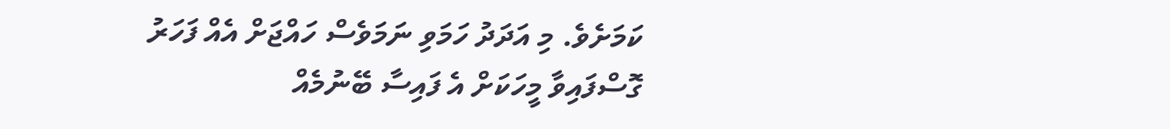ކަމަށެވެ. މި އަދަދު ހަމަވި ނަމަވެސް ހައްޖަށް އެއް ފަހަރު ގޮސްފައިވާ މީހަކަށް އެ ފައިސާ ބޭނުމެއް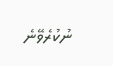ނުކުރެވޭނެ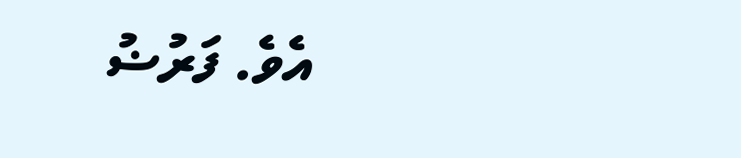އެވެ. ފަރުޟު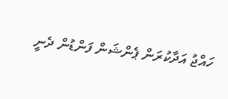ހައްޖު އަދާކުރަން ޕެންޝަން ފަންޑުން ދެނީ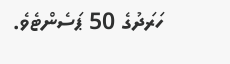ހަރަދުގެ 50 ޕަސެންޓެވެ.